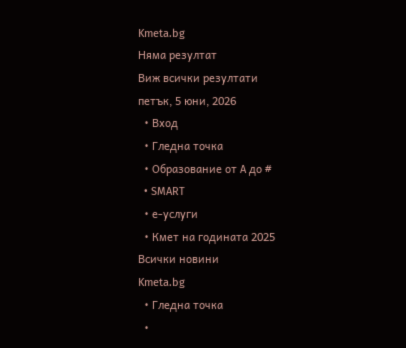Kmeta.bg
Няма резултат
Виж всички резултати
петък, 5 юни, 2026
  • Вход
  • Гледна точка
  • Образование от A до #
  • SMART
  • е-услуги
  • Кмет на годината 2025
Всички новини
Kmeta.bg
  • Гледна точка
  •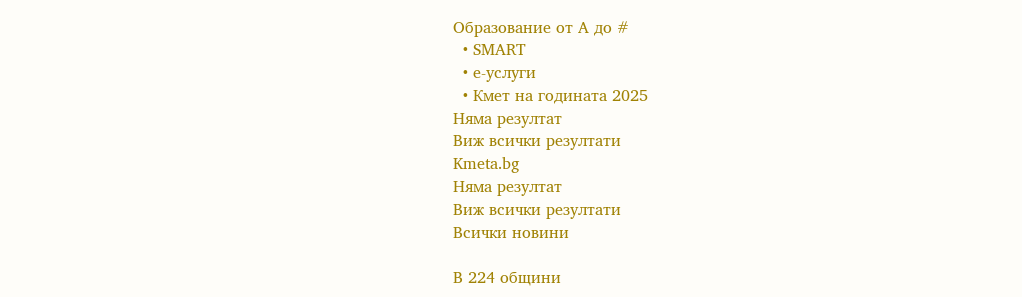Образование от A до #
  • SMART
  • е-услуги
  • Кмет на годината 2025
Няма резултат
Виж всички резултати
Kmeta.bg
Няма резултат
Виж всички резултати
Всички новини

В 224 общини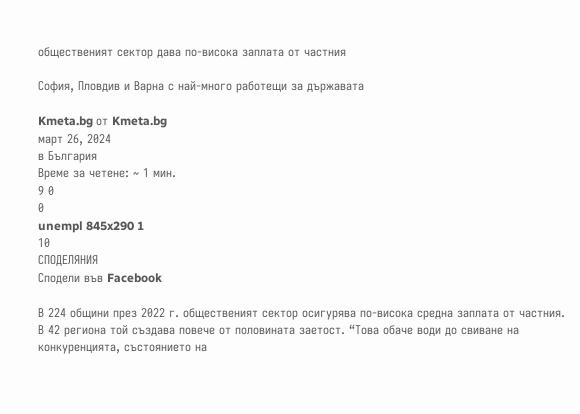общественият сектор дава по-висока заплата от частния

София, Пловдив и Варна с най-много работещи за държавата

Kmeta.bg от Kmeta.bg
март 26, 2024
в България
Време за четене: ~ 1 мин.
9 0
0
unempl 845x290 1
10
СПОДЕЛЯНИЯ
Сподели във Facebook

В 224 общини през 2022 г. общественият сектор осигурява по-висока средна заплата от частния. В 42 региона той създава повече от половината заетост. “Това обаче води до свиване на конкуренцията, състоянието на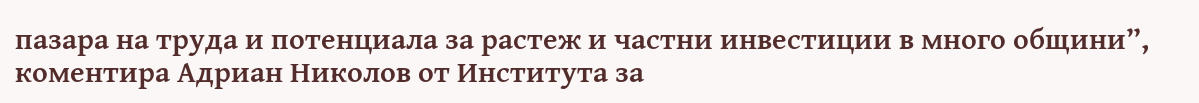пазара на труда и потенциала за растеж и частни инвестиции в много общини”, коментира Адриан Николов от Института за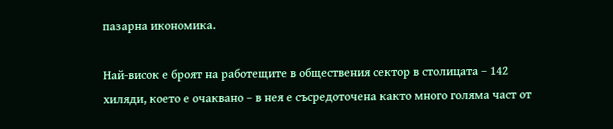пазарна икономика.

Най-висок е броят на работещите в обществения сектор в столицата – 142 хиляди, което е очаквано – в нея е съсредоточена както много голяма част от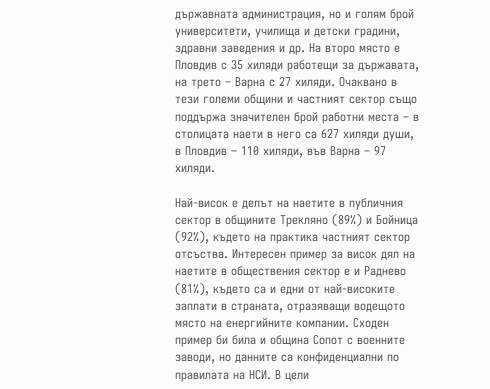държавната администрация, но и голям брой университети, училища и детски градини, здравни заведения и др. На второ място е Пловдив с 35 хиляди работещи за държавата, на трето – Варна с 27 хиляди. Очаквано в тези големи общини и частният сектор също поддържа значителен брой работни места – в столицата наети в него са 627 хиляди души, в Пловдив – 110 хиляди, във Варна – 97 хиляди.

Най-висок е делът на наетите в публичния сектор в общините Трекляно (89%) и Бойница (92%), където на практика частният сектор отсъства. Интересен пример за висок дял на наетите в обществения сектор е и Раднево (81%), където са и едни от най-високите заплати в страната, отразяващи водещото място на енергийните компании. Сходен пример би била и община Сопот с военните заводи, но данните са конфиденциални по правилата на НСИ. В цели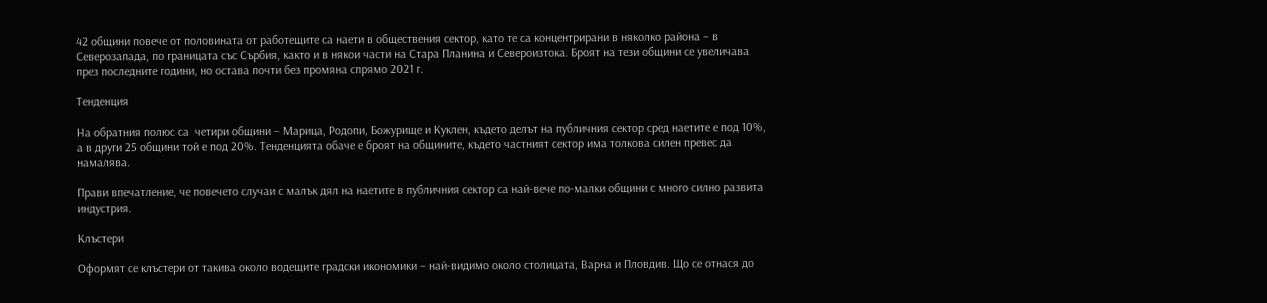42 общини повече от половината от работещите са наети в обществения сектор, като те са концентрирани в няколко района – в Северозапада, по границата със Сърбия, както и в някои части на Стара Планина и Североизтока. Броят на тези общини се увеличава през последните години, но остава почти без промяна спрямо 2021 г.

Тенденция

На обратния полюс са  четири общини – Марица, Родопи, Божурище и Куклен, където делът на публичния сектор сред наетите е под 10%, а в други 25 общини той е под 20%. Тенденцията обаче е броят на общините, където частният сектор има толкова силен превес да намалява.

Прави впечатление, че повечето случаи с малък дял на наетите в публичния сектор са най-вече по-малки общини с много силно развита индустрия.

Клъстери

Оформят се клъстери от такива около водещите градски икономики – най-видимо около столицата, Варна и Пловдив. Що се отнася до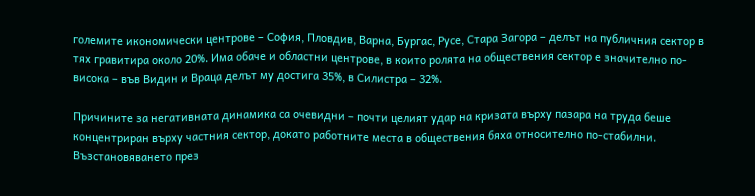големите икономически центрове – София, Пловдив, Варна, Бургас, Русе, Стара Загора – делът на публичния сектор в тях гравитира около 20%. Има обаче и областни центрове, в които ролята на обществения сектор е значително по-висока – във Видин и Враца делът му достига 35%, в Силистра – 32%.

Причините за негативната динамика са очевидни – почти целият удар на кризата върху пазара на труда беше концентриран върху частния сектор, докато работните места в обществения бяха относително по-стабилни. Възстановяването през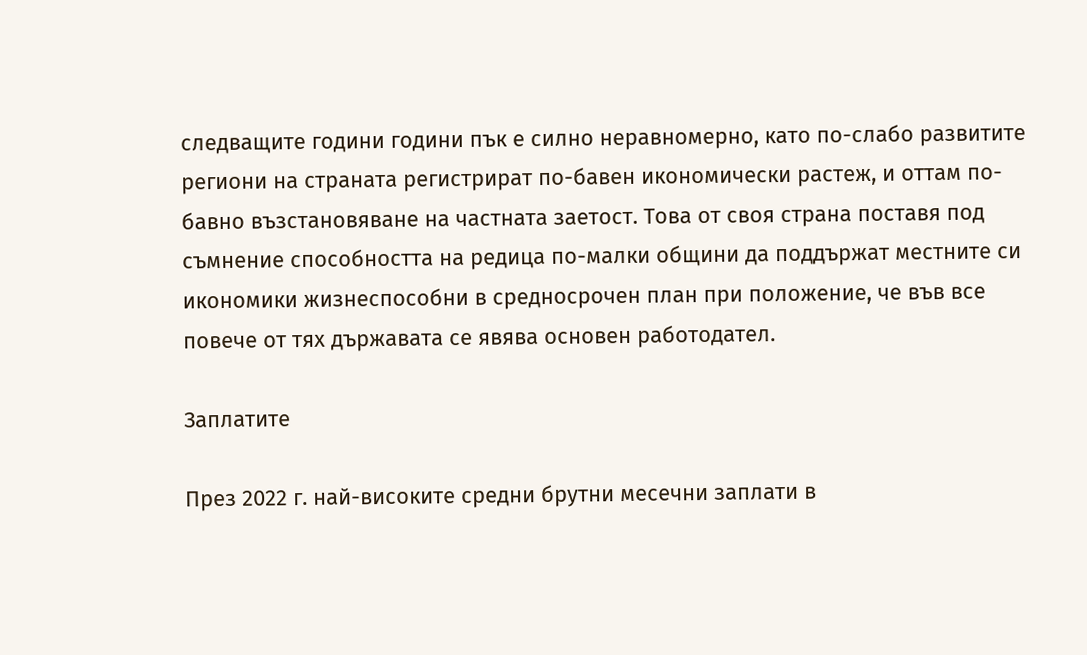следващите години години пък е силно неравномерно, като по-слабо развитите региони на страната регистрират по-бавен икономически растеж, и оттам по-бавно възстановяване на частната заетост. Това от своя страна поставя под съмнение способността на редица по-малки общини да поддържат местните си икономики жизнеспособни в средносрочен план при положение, че във все повече от тях държавата се явява основен работодател.

Заплатите

През 2022 г. най-високите средни брутни месечни заплати в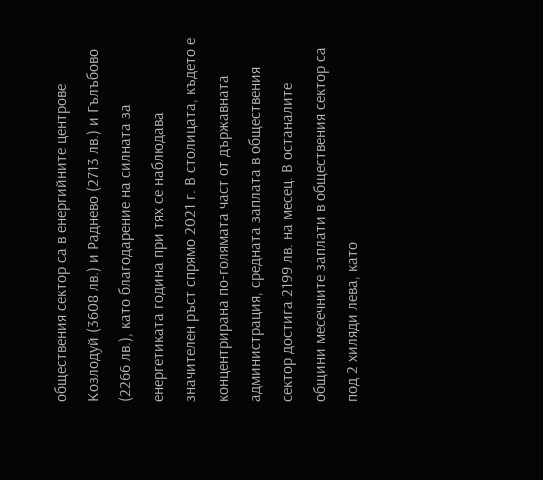обществения сектор са в енергийните центрове Козлодуй (3608 лв.) и Раднево (2713 лв.) и Гълъбово (2266 лв.), като благодарение на силната за енергетиката година при тях се наблюдава значителен ръст спрямо 2021 г. В столицата, където е концентрирана по-голямата част от държавната администрация, средната заплата в обществения сектор достига 2199 лв. на месец. В останалите общини месечните заплати в обществения сектор са под 2 хиляди лева, като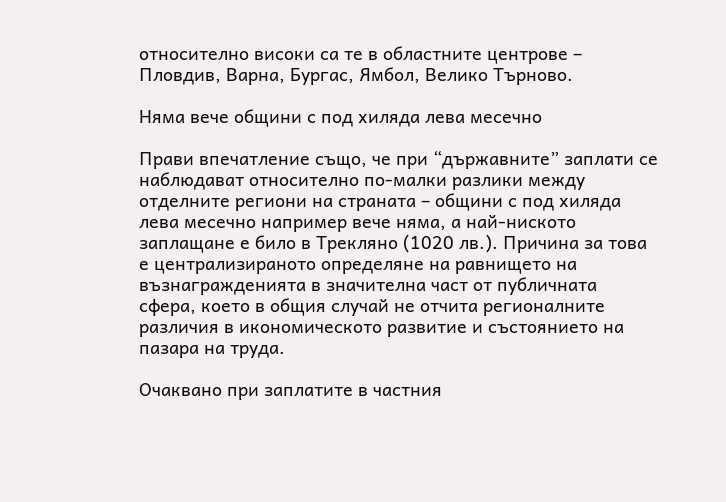относително високи са те в областните центрове – Пловдив, Варна, Бургас, Ямбол, Велико Търново.

Няма вече общини с под хиляда лева месечно

Прави впечатление също, че при “държавните” заплати се наблюдават относително по-малки разлики между отделните региони на страната – общини с под хиляда лева месечно например вече няма, а най-ниското заплащане е било в Трекляно (1020 лв.). Причина за това е централизираното определяне на равнището на възнагражденията в значителна част от публичната сфера, което в общия случай не отчита регионалните различия в икономическото развитие и състоянието на пазара на труда.

Очаквано при заплатите в частния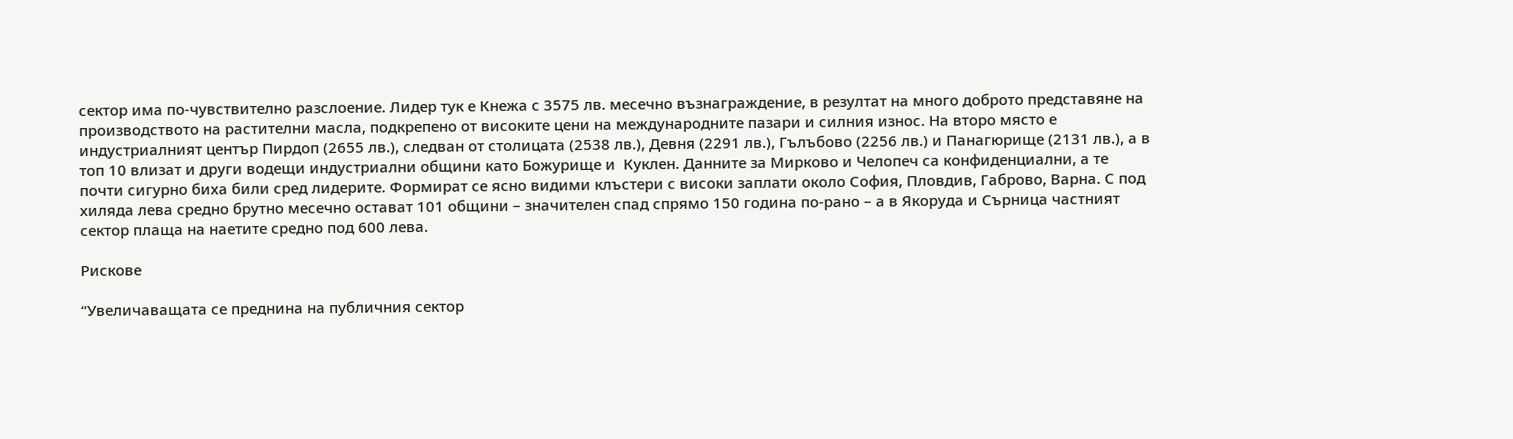сектор има по-чувствително разслоение. Лидер тук е Кнежа с 3575 лв. месечно възнаграждение, в резултат на много доброто представяне на производството на растителни масла, подкрепено от високите цени на международните пазари и силния износ. На второ място е индустриалният център Пирдоп (2655 лв.), следван от столицата (2538 лв.), Девня (2291 лв.), Гълъбово (2256 лв.) и Панагюрище (2131 лв.), а в топ 10 влизат и други водещи индустриални общини като Божурище и  Куклен. Данните за Мирково и Челопеч са конфиденциални, а те почти сигурно биха били сред лидерите. Формират се ясно видими клъстери с високи заплати около София, Пловдив, Габрово, Варна. С под хиляда лева средно брутно месечно остават 101 общини – значителен спад спрямо 150 година по-рано – а в Якоруда и Сърница частният сектор плаща на наетите средно под 600 лева.

Рискове

“Увеличаващата се преднина на публичния сектор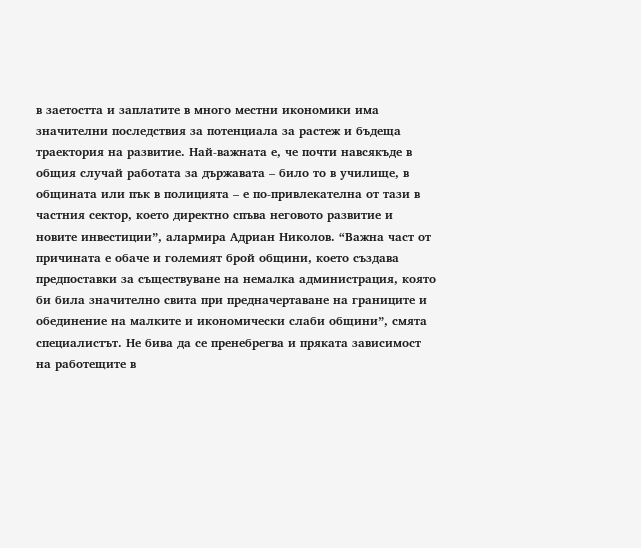в заетостта и заплатите в много местни икономики има значителни последствия за потенциала за растеж и бъдеща траектория на развитие. Най-важната е, че почти навсякъде в общия случай работата за държавата – било то в училище, в общината или пък в полицията – е по-привлекателна от тази в частния сектор, което директно спъва неговото развитие и новите инвестиции”, алармира Адриан Николов. “Важна част от причината е обаче и големият брой общини, което създава предпоставки за съществуване на немалка администрация, която би била значително свита при предначертаване на границите и обединение на малките и икономически слаби общини”, смята специалистът. Не бива да се пренебрегва и пряката зависимост на работещите в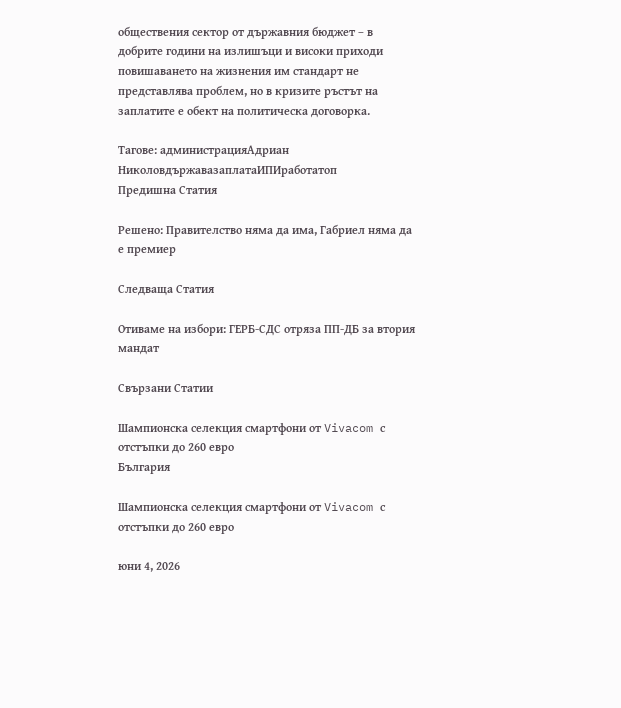обществения сектор от държавния бюджет – в добрите години на излишъци и високи приходи повишаването на жизнения им стандарт не представлява проблем, но в кризите ръстът на заплатите е обект на политическа договорка.

Тагове: администрацияАдриан НиколовдържавазаплатаИПИработатоп
Предишна Статия

Решено: Правителство няма да има, Габриел няма да е премиер

Следваща Статия

Отиваме на избори: ГЕРБ-СДС отряза ПП-ДБ за втория мандат

Свързани Статии

Шампионска селекция смартфони от Vivacom с отстъпки до 260 евро
България

Шампионска селекция смартфони от Vivacom с отстъпки до 260 евро

юни 4, 2026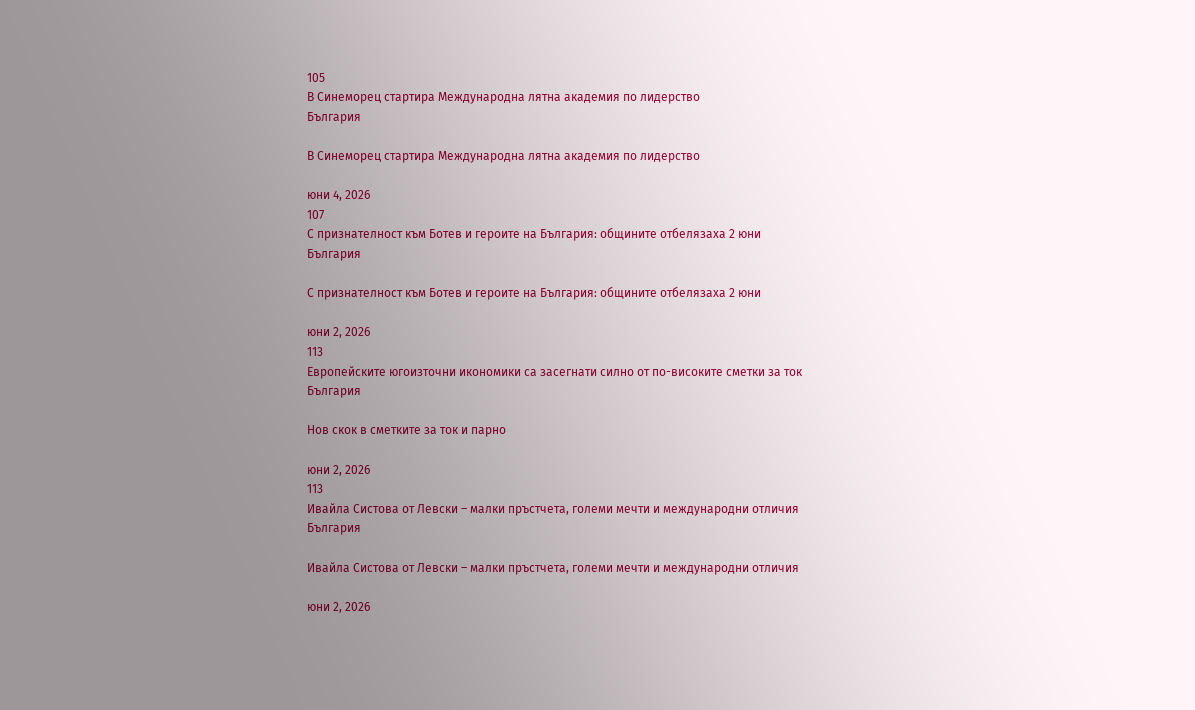105
В Синеморец стартира Международна лятна академия по лидерство
България

В Синеморец стартира Международна лятна академия по лидерство

юни 4, 2026
107
С признателност към Ботев и героите на България: общините отбелязаха 2 юни
България

С признателност към Ботев и героите на България: общините отбелязаха 2 юни

юни 2, 2026
113
Европейските югоизточни икономики са засегнати силно от по-високите сметки за ток
България

Нов скок в сметките за ток и парно

юни 2, 2026
113
Ивайла Систова от Левски – малки пръстчета, големи мечти и международни отличия
България

Ивайла Систова от Левски – малки пръстчета, големи мечти и международни отличия

юни 2, 2026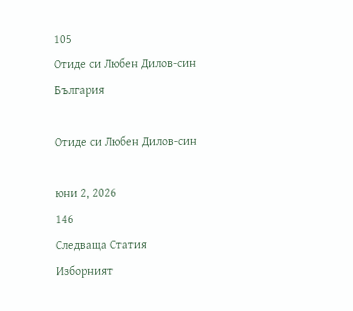105
Отиде си Любен Дилов-син
България

Отиде си Любен Дилов-син

юни 2, 2026
146
Следваща Статия
Изборният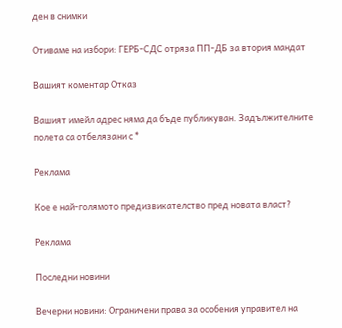ден в снимки

Отиваме на избори: ГЕРБ-СДС отряза ПП-ДБ за втория мандат

Вашият коментар Отказ

Вашият имейл адрес няма да бъде публикуван. Задължителните полета са отбелязани с *

Реклама

Кое е най-голямото предизвикателство пред новата власт?

Реклама

Последни новини

Вечерни новини: Ограничени права за особения управител на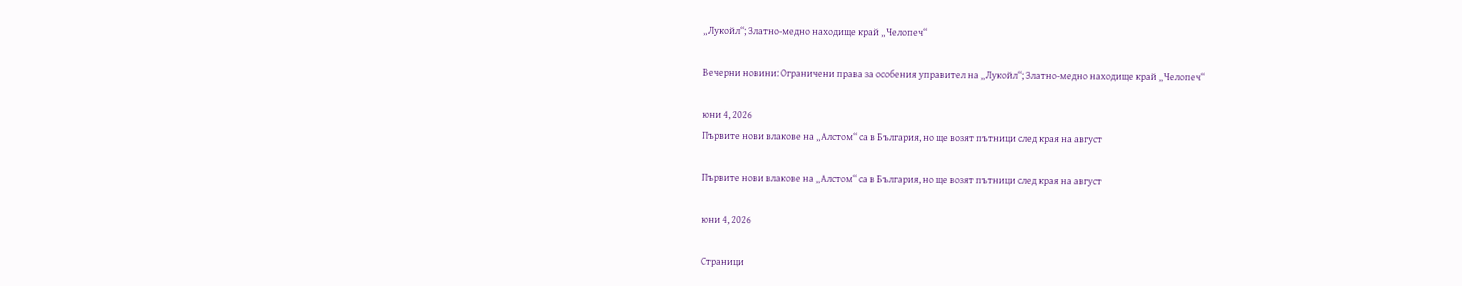„Лукойл“; Златно-медно находище край „Челопеч“

Вечерни новини: Ограничени права за особения управител на „Лукойл“; Златно-медно находище край „Челопеч“

юни 4, 2026
Първите нови влакове на „Алстом“ са в България, но ще возят пътници след края на август

Първите нови влакове на „Алстом“ са в България, но ще возят пътници след края на август

юни 4, 2026

Страници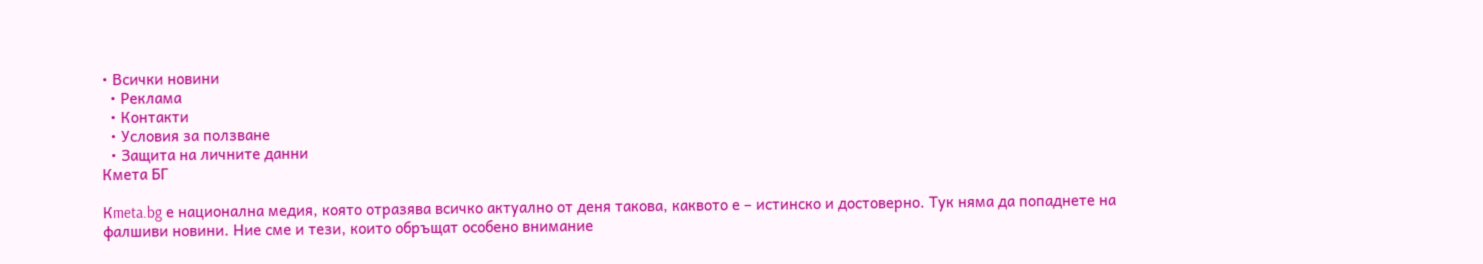• Всички новини
  • Реклама
  • Контакти
  • Условия за ползване
  • Защита на личните данни
Кмета БГ

Кmeta.bg е национална медия, която отразява всичко актуално от деня такова, каквото е – истинско и достоверно. Тук няма да попаднете на фалшиви новини. Ние сме и тези, които обръщат особено внимание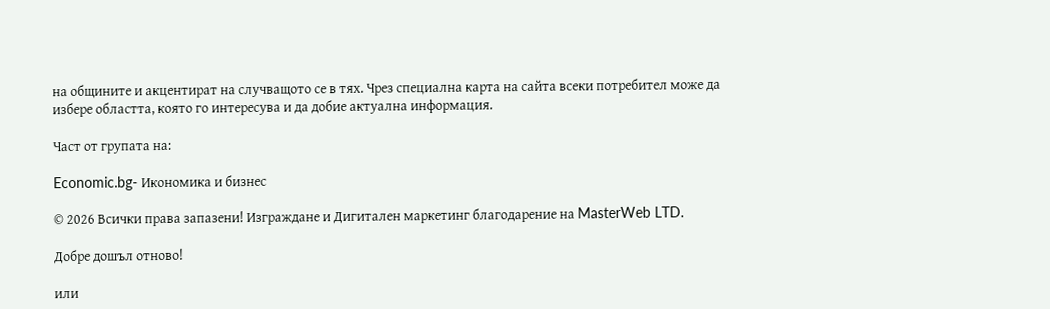на общините и акцентират на случващото се в тях. Чрез специална карта на сайта всеки потребител може да избере областта, която го интересува и да добие актуална информация.

Част от групата на:

Economic.bg- Икономика и бизнес

© 2026 Всички права запазени! Изграждане и Дигитален маркетинг благодарение на MasterWeb LTD.

Добре дошъл отново!

или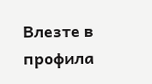Влезте в профила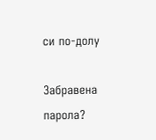си по-долу

Забравена парола?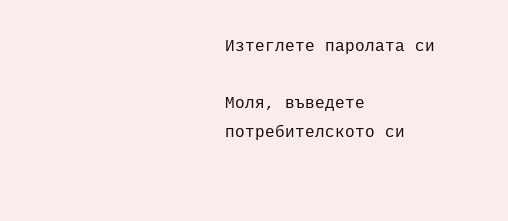Изтеглете паролата си

Моля, въведете потребителското си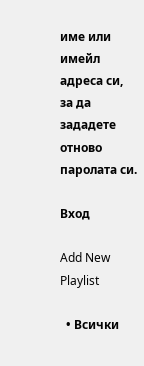име или имейл адреса си, за да зададете отново паролата си.

Вход

Add New Playlist

  • Всички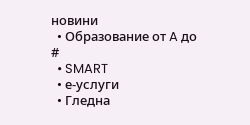новини
  • Образование от A до #
  • SMART
  • е-услуги
  • Гледна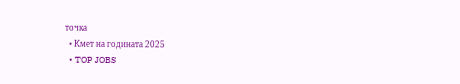точка
  • Кмет на годината 2025
  • TOP JOBS